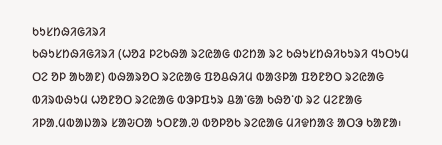ᱠᱩᱥᱴᱷᱤᱜᱤᱨᱤ
ᱠᱷᱩᱥᱴᱷᱤᱜᱤᱨᱤ (ᱦᱚᱲ ᱞᱮᱠᱷᱟ ᱨᱮᱭᱟᱜ ᱰᱮᱴᱟ ᱨᱮ ᱠᱷᱩᱥᱴᱷᱤᱠᱩᱨᱤ ᱧᱩᱛᱩᱢ ᱛᱮ ᱚᱞ ᱟᱠᱟᱱ) ᱵᱷᱟᱨᱚᱛ ᱨᱮᱭᱟᱜ ᱯᱚᱪᱷᱤᱢ ᱵᱟᱝᱞᱟ ᱯᱚᱱᱚᱛ ᱨᱮᱭᱟᱜ ᱵᱤᱨᱵᱷᱩᱢ ᱦᱚᱱᱚᱛ ᱨᱮᱭᱟᱜ ᱵᱳᱞᱯᱩᱨ ᱪᱟᱸᱜᱟ ᱠᱷᱚᱸᱰ ᱨᱮ ᱢᱮᱱᱟᱜ ᱤᱞᱟᱹᱢᱵᱟᱡᱟᱨ ᱥᱟᱶᱛᱟ ᱩᱛᱱᱟᱹᱣ ᱵᱚᱞᱚᱠ ᱨᱮᱭᱟᱜ ᱢᱤᱫᱴᱟᱝ ᱟᱛᱳ ᱠᱟᱱᱟ᱾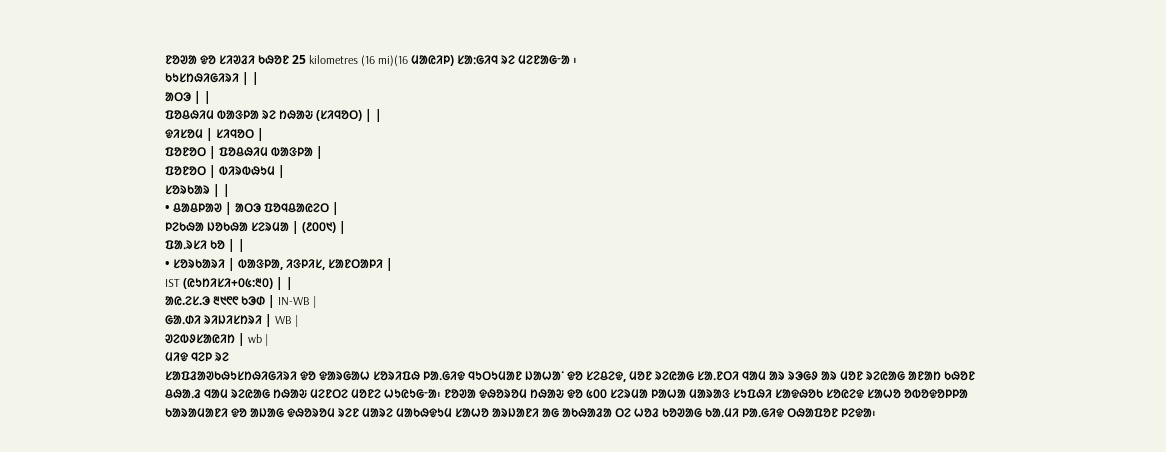ᱱᱚᱣᱟ ᱫᱚ ᱥᱤᱣᱲᱤ ᱠᱷᱚᱱ 25 kilometres (16 mi)(16 ᱢᱟᱭᱤᱞ) ᱥᱟᱺᱜᱤᱧ ᱨᱮ ᱢᱮᱱᱟᱜᱼᱟ ᱾
ᱠᱩᱥᱴᱷᱤᱜᱤᱨᱤ | |
ᱟᱛᱳ | |
ᱯᱚᱪᱷᱤᱢ ᱵᱟᱝᱞᱟ ᱨᱮ ᱴᱷᱟᱶ (ᱥᱤᱧᱚᱛ) | |
ᱫᱤᱥᱚᱢ | ᱥᱤᱧᱚᱛ |
ᱯᱚᱱᱚᱛ | ᱯᱚᱪᱷᱤᱢ ᱵᱟᱝᱞᱟ |
ᱯᱚᱱᱚᱛ | ᱵᱤᱨᱵᱷᱩᱢ |
ᱥᱚᱨᱠᱟᱨ | |
• ᱪᱟᱪᱞᱟᱣ | ᱟᱛᱳ ᱯᱚᱧᱪᱟᱭᱮᱛ |
ᱞᱮᱠᱷᱟ ᱡᱚᱠᱷᱟ ᱥᱮᱨᱢᱟ | (᱒᱐᱐᱑) |
ᱯᱟᱹᱨᱥᱤ ᱠᱚ | |
• ᱥᱚᱨᱠᱟᱨᱤ | ᱵᱟᱝᱞᱟ, ᱤᱝᱞᱤᱥ, ᱥᱟᱱᱛᱟᱞᱤ |
IST (ᱭᱩᱴᱤᱥᱤ+᱐᱕:᱓᱐) | |
ᱟᱭ.ᱮᱥ.ᱳ ᱓᱑᱖᱖ ᱠᱳᱰ | IN-WB |
ᱜᱟᱹᱰᱤ ᱨᱤᱡᱤᱥᱴᱨᱤ | WB |
ᱣᱮᱵᱽᱥᱟᱭᱤᱴ | wb |
ᱢᱤᱫ ᱧᱮᱞ ᱨᱮ
ᱥᱟᱯᱲᱟᱣᱠᱷᱩᱥᱴᱷᱤᱜᱤᱨᱤ ᱫᱚ ᱫᱟᱨᱜᱟᱦ ᱥᱚᱨᱤᱯᱷ ᱞᱟᱹᱜᱤᱫ ᱧᱩᱛᱩᱢᱟᱱ ᱡᱟᱦᱟᱸ ᱫᱚ ᱥᱮᱪᱮᱫ, ᱢᱚᱱ ᱨᱮᱭᱟᱜ ᱥᱟᱹᱱᱛᱤ ᱧᱟᱢ ᱟᱨ ᱨᱳᱜᱽ ᱟᱨ ᱢᱚᱱ ᱨᱮᱭᱟᱜ ᱟᱱᱟᱴ ᱠᱷᱚᱱ ᱪᱷᱟᱹᱲ ᱧᱟᱢ ᱨᱮᱭᱟᱜ ᱴᱷᱟᱶ ᱢᱮᱱᱛᱮ ᱢᱚᱱᱮ ᱦᱩᱭᱩᱜᱼᱟ᱾ ᱱᱚᱣᱟ ᱫᱷᱚᱨᱚᱢ ᱴᱷᱟᱶ ᱫᱚ ᱕᱐᱐ ᱥᱮᱨᱢᱟ ᱞᱟᱦᱟ ᱢᱟᱨᱟᱝ ᱥᱩᱯᱷᱤ ᱥᱟᱫᱷᱚᱠ ᱥᱚᱭᱮᱫ ᱥᱟᱦᱚ ᱚᱵᱚᱫᱚᱞᱞᱟ ᱠᱟᱨᱟᱢᱟᱱᱤ ᱫᱚ ᱟᱡᱟᱜ ᱫᱷᱚᱨᱚᱢ ᱨᱮᱱ ᱢᱟᱨᱮ ᱢᱟᱠᱷᱫᱩᱢ ᱥᱟᱦᱚ ᱟᱨᱡᱟᱱᱤ ᱟᱜ ᱟᱠᱷᱟᱲᱟ ᱛᱮ ᱦᱚᱲ ᱠᱚᱣᱟᱜ ᱠᱟᱹᱢᱤ ᱞᱟᱹᱜᱤᱫ ᱛᱷᱟᱯᱚᱱ ᱞᱮᱫᱟ᱾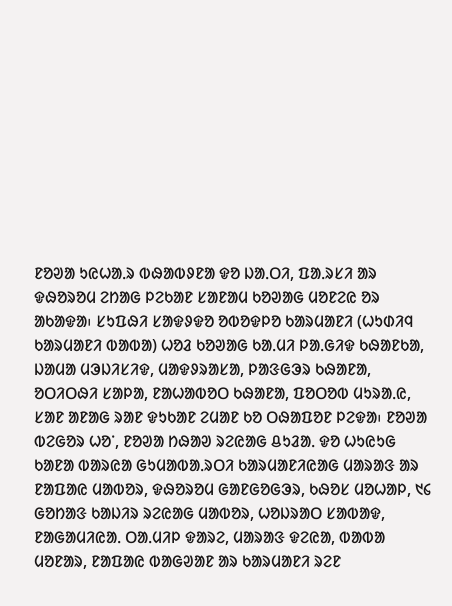ᱱᱚᱣᱟ ᱩᱭᱦᱟᱹᱨ ᱵᱷᱟᱵᱽᱱᱟ ᱫᱚ ᱡᱟᱹᱛᱤ, ᱯᱟᱹᱨᱥᱤ ᱟᱨ ᱫᱷᱚᱨᱚᱢ ᱮᱴᱟᱜ ᱞᱮᱠᱟᱱ ᱥᱟᱱᱟᱢ ᱠᱚᱣᱟᱜ ᱢᱚᱱᱮᱭ ᱚᱨ ᱟᱠᱟᱫᱟ᱾ ᱥᱩᱯᱷᱤ ᱥᱟᱫᱽᱫᱚ ᱚᱵᱚᱫᱞᱚ ᱠᱟᱨᱢᱟᱱᱤ (ᱦᱩᱰᱤᱧ ᱠᱟᱨᱢᱟᱱᱤ ᱵᱟᱵᱟ) ᱦᱚᱲ ᱠᱚᱣᱟᱜ ᱠᱟᱹᱢᱤ ᱞᱟᱹᱜᱤᱫ ᱠᱷᱟᱱᱠᱟ, ᱡᱟᱢᱟ ᱢᱳᱡᱤᱥᱤᱫ, ᱢᱟᱫᱽᱨᱟᱥᱟ, ᱞᱟᱝᱜᱳᱨ ᱠᱷᱟᱱᱟ, ᱚᱛᱤᱛᱷᱤ ᱥᱟᱞᱟ, ᱱᱟᱦᱟᱵᱚᱛ ᱠᱷᱟᱱᱟ, ᱯᱚᱛᱚᱵ ᱢᱩᱨᱟᱹᱭ, ᱥᱟᱱ ᱟᱱᱟᱜ ᱨᱟᱱ ᱫᱩᱠᱟᱱ ᱮᱢᱟᱱ ᱠᱚ ᱛᱷᱟᱯᱚᱱ ᱞᱮᱫᱟ᱾ ᱱᱚᱣᱟ ᱵᱮᱜᱚᱨ ᱦᱚᱸ, ᱱᱚᱣᱟ ᱴᱷᱟᱣ ᱨᱮᱭᱟᱜ ᱪᱩᱲᱟᱹ ᱫᱚ ᱦᱩᱭᱩᱜ ᱠᱟᱱᱟ ᱵᱟᱨᱭᱟ ᱜᱩᱢᱟᱵᱟᱹᱨᱛᱤ ᱠᱟᱨᱢᱟᱱᱤᱭᱟᱜ ᱢᱟᱨᱟᱝ ᱟᱨ ᱱᱟᱯᱟᱭ ᱢᱟᱵᱚᱨ, ᱫᱷᱚᱨᱚᱢ ᱜᱟᱱᱜᱚᱜᱳᱨ, ᱠᱷᱚᱥ ᱢᱚᱦᱟᱞ, ᱑᱔ ᱜᱚᱴᱟᱝ ᱠᱟᱡᱤᱨ ᱨᱮᱭᱟᱜ ᱢᱟᱵᱚᱨ, ᱦᱚᱡᱨᱟᱛ ᱥᱟᱵᱟᱫ, ᱱᱟᱜᱟᱢᱤᱭᱟᱹ ᱛᱟᱹᱢᱤᱞ ᱫᱟᱨᱮ, ᱢᱟᱨᱟᱝ ᱫᱮᱭᱟ, ᱵᱟᱵᱟ ᱢᱚᱱᱟᱨ, ᱱᱟᱯᱟᱭ ᱵᱟᱜᱣᱟᱱ ᱟᱨ ᱠᱟᱨᱢᱟᱱᱤ ᱨᱮᱱ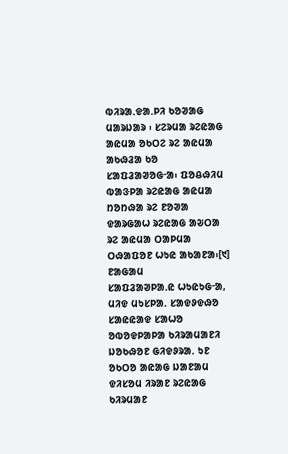ᱵᱤᱨᱟᱹᱫᱟᱹᱞᱤ ᱠᱚᱣᱟᱜ ᱢᱟᱨᱡᱟᱨ ᱾ ᱥᱮᱨᱢᱟ ᱨᱮᱭᱟᱜ ᱟᱭᱢᱟ ᱚᱠᱛᱮ ᱨᱮ ᱟᱭᱢᱟ ᱟᱠᱷᱲᱟ ᱠᱚ ᱥᱟᱯᱲᱟᱣᱚᱜᱼᱟ᱾ ᱯᱚᱪᱷᱤᱢ ᱵᱟᱝᱞᱟ ᱨᱮᱭᱟᱜ ᱟᱭᱢᱟ ᱴᱚᱴᱷᱟ ᱨᱮ ᱱᱚᱣᱟ ᱫᱟᱨᱜᱟᱦ ᱨᱮᱭᱟᱜ ᱟᱶᱛᱟ ᱨᱮ ᱟᱭᱢᱟ ᱛᱟᱞᱢᱟ ᱛᱷᱟᱯᱚᱱ ᱦᱩᱭ ᱟᱠᱟᱱᱟ᱾[᱑]
ᱱᱟᱜᱟᱢ
ᱥᱟᱯᱲᱟᱣᱞᱟᱹᱭ ᱦᱩᱭᱩᱜᱼᱟ, ᱢᱤᱫ ᱢᱩᱥᱞᱟᱹ ᱥᱟᱫᱽᱫᱷᱚ ᱥᱟᱭᱭᱟᱫ ᱥᱟᱦᱚ ᱚᱵᱚᱫᱞᱟᱞᱟ ᱠᱤᱨᱟᱢᱟᱱᱤ ᱡᱚᱠᱷᱚᱱ ᱜᱤᱫᱽᱨᱟᱹ ᱩᱱ ᱚᱠᱛᱚ ᱟᱭᱟᱜ ᱡᱟᱱᱟᱢ ᱫᱤᱥᱚᱢ ᱤᱨᱟᱱ ᱨᱮᱭᱟᱜ ᱠᱤᱨᱢᱟᱱ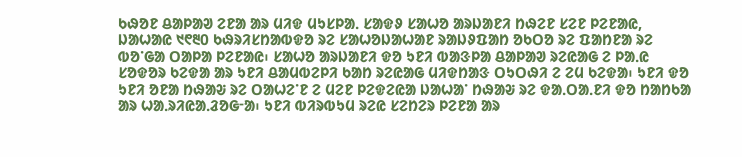ᱠᱷᱚᱱ ᱪᱟᱞᱟᱣ ᱮᱱᱟ ᱟᱨ ᱢᱤᱫ ᱢᱩᱥᱞᱟᱹ ᱥᱟᱫᱽ ᱥᱟᱦᱚ ᱟᱨᱡᱟᱱᱤ ᱴᱷᱮᱱ ᱥᱮᱱ ᱞᱮᱱᱟᱭ, ᱡᱟᱦᱟᱭ ᱑᱖᱓᱐ ᱠᱷᱨᱤᱥᱴᱟᱵᱫᱚ ᱨᱮ ᱥᱟᱦᱚᱡᱟᱦᱟᱱ ᱨᱟᱡᱽᱯᱟᱴ ᱚᱠᱛᱚ ᱨᱮ ᱯᱟᱴᱱᱟ ᱨᱮ ᱵᱚᱸᱜᱟ ᱛᱟᱞᱟ ᱞᱮᱱᱟᱭ᱾ ᱥᱟᱦᱚ ᱟᱨᱡᱟᱱᱤ ᱫᱚ ᱩᱱᱤ ᱵᱟᱝᱞᱟ ᱪᱟᱞᱟᱣ ᱨᱮᱭᱟᱜ ᱮ ᱞᱟᱹᱭ ᱥᱚᱫᱚᱨ ᱠᱮᱫᱟ ᱟᱨ ᱩᱱᱤ ᱪᱟᱢᱵᱮᱞᱤ ᱠᱟᱴ ᱨᱮᱭᱟᱜ ᱢᱤᱫᱴᱟᱝ ᱛᱩᱛᱷᱤ ᱮ ᱮᱢ ᱠᱮᱫᱟ᱾ ᱩᱱᱤ ᱫᱚ ᱩᱱᱤ ᱚᱱᱟ ᱴᱷᱟᱶ ᱨᱮ ᱛᱟᱦᱮᱸᱱ ᱮ ᱢᱮᱱ ᱞᱮᱫᱮᱭᱟ ᱡᱟᱦᱟᱸ ᱴᱷᱟᱶ ᱨᱮ ᱫᱟᱹᱛᱟᱹᱱᱤ ᱫᱚ ᱴᱟᱴᱠᱟ ᱟᱨ ᱦᱟᱹᱨᱤᱭᱟᱹᱲᱚᱜᱼᱟ᱾ ᱩᱱᱤ ᱵᱤᱨᱵᱩᱢ ᱨᱮᱭ ᱥᱮᱴᱮᱨ ᱞᱮᱱᱟ ᱟᱨ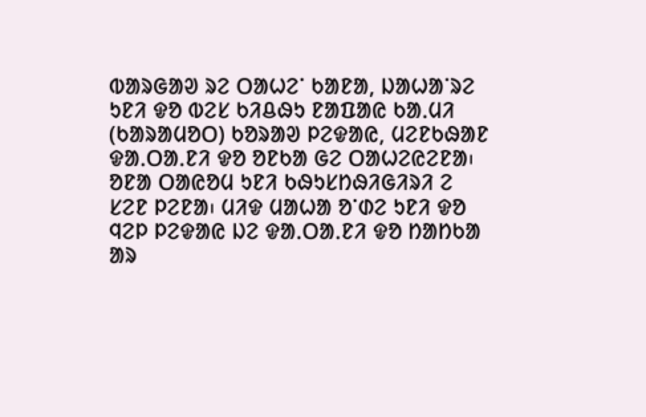ᱵᱟᱨᱜᱟᱣ ᱨᱮ ᱛᱟᱦᱮᱸ ᱠᱟᱱᱟ, ᱡᱟᱦᱟᱸᱨᱮ ᱩᱱᱤ ᱫᱚ ᱵᱮᱥ ᱠᱤᱪᱷᱩ ᱱᱟᱯᱟᱭ ᱠᱟᱹᱢᱤ (ᱠᱟᱨᱟᱢᱚᱛ) ᱠᱚᱨᱟᱣ ᱞᱮᱫᱟᱭ, ᱢᱮᱱᱠᱷᱟᱱ ᱫᱟᱹᱛᱟᱹᱱᱤ ᱫᱚ ᱚᱱᱠᱟ ᱜᱮ ᱛᱟᱦᱮᱭᱮᱱᱟ᱾ ᱚᱱᱟ ᱛᱟᱭᱚᱢ ᱩᱱᱤ ᱠᱷᱩᱥᱴᱷᱤᱜᱤᱨᱤ ᱮ ᱥᱮᱱ ᱞᱮᱱᱟ᱾ ᱢᱤᱫ ᱢᱟᱦᱟ ᱚᱸᱰᱮ ᱩᱱᱤ ᱫᱚ ᱧᱮᱞ ᱞᱮᱫᱟᱭ ᱡᱮ ᱫᱟᱹᱛᱟᱹᱱᱤ ᱫᱚ ᱴᱟᱴᱠᱟ ᱟᱨ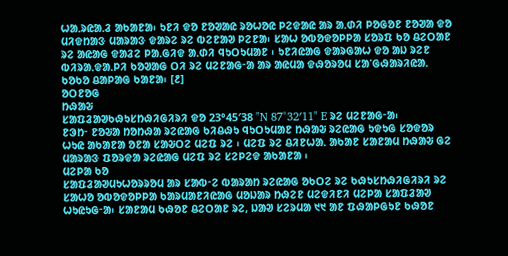ᱦᱟᱹᱨᱭᱟᱹᱲ ᱟᱠᱟᱱᱟ᱾ ᱩᱱᱤ ᱫᱚ ᱱᱚᱣᱟᱭ ᱨᱚᱦᱚᱭ ᱞᱮᱫᱟᱭ ᱟᱨ ᱟᱹᱰᱤ ᱞᱚᱜᱚᱱ ᱱᱚᱣᱟ ᱫᱚ ᱢᱤᱫᱴᱟᱝ ᱢᱟᱨᱟᱝ ᱫᱟᱨᱮ ᱨᱮ ᱵᱮᱱᱟᱣ ᱞᱮᱱᱟ᱾ ᱥᱟᱦ ᱚᱵᱚᱫᱚᱞᱞᱟ ᱥᱚᱨᱯ ᱠᱚ ᱪᱮᱛᱟᱱ ᱨᱮ ᱟᱭᱟᱜ ᱫᱟᱲᱮ ᱞᱟᱹᱜᱤᱫ ᱟᱹᱰᱤ ᱧᱩᱛᱩᱢᱟᱱ ᱾ ᱩᱱᱤᱭᱟᱜ ᱫᱟᱨᱜᱟᱦ ᱫᱚ ᱟᱡ ᱨᱮᱱ ᱵᱤᱨᱟᱹᱫᱟᱹᱞᱤ ᱠᱚᱣᱟᱜ ᱛᱤ ᱨᱮ ᱢᱮᱱᱟᱜᱼᱟ ᱟᱨ ᱟᱭᱢᱟ ᱫᱷᱚᱨᱚᱢ ᱥᱟᱸᱜᱷᱟᱨᱤᱭᱟᱹ ᱠᱚᱠᱚ ᱪᱟᱞᱟᱜ ᱠᱟᱱᱟ᱾ [᱒]
ᱚᱛᱱᱚᱜ
ᱴᱷᱟᱶ
ᱥᱟᱯᱲᱟᱣᱠᱷᱩᱥᱴᱷᱤᱜᱤᱨᱤ ᱫᱚ 23°45′38 "N 87°32′11" E ᱨᱮ ᱢᱮᱱᱟᱜᱼᱟ᱾
ᱱᱳᱴᱼ ᱱᱚᱶᱟ ᱴᱚᱴᱷᱟ ᱨᱮᱭᱟᱜ ᱠᱤᱪᱷᱩ ᱧᱩᱛᱩᱢᱟᱱ ᱴᱷᱟᱶ ᱨᱮᱭᱟᱜ ᱩᱫᱩᱜ ᱥᱚᱫᱚᱨ ᱦᱩᱭ ᱟᱠᱟᱱᱟ ᱚᱱᱟ ᱥᱟᱶᱛᱮ ᱢᱮᱯ ᱨᱮ ᱾ ᱢᱮᱯ ᱨᱮ ᱪᱤᱱᱦᱟᱹ ᱟᱠᱟᱱ ᱥᱟᱱᱟᱢ ᱴᱷᱟᱶ ᱜᱮ ᱢᱟᱨᱟᱝ ᱯᱚᱨᱫᱟ ᱨᱮᱭᱟᱜ ᱢᱮᱯ ᱨᱮ ᱥᱮᱞᱮᱫ ᱟᱠᱟᱱᱟ ᱾
ᱢᱮᱞᱟ ᱠᱚ
ᱥᱟᱯᱲᱟᱣᱢᱩᱦᱚᱨᱨᱚᱢ ᱟᱨ ᱥᱟᱵᱼᱮ ᱵᱟᱨᱟᱴ ᱨᱮᱭᱟᱜ ᱚᱠᱛᱮ ᱨᱮ ᱠᱷᱩᱥᱴᱷᱤᱜᱤᱨᱤ ᱨᱮ ᱥᱟᱦᱚ ᱚᱵᱚᱫᱚᱞᱞᱟ ᱠᱟᱨᱢᱟᱱᱤᱭᱟᱜ ᱢᱚᱡᱟᱨ ᱴᱷᱮᱱ ᱢᱮᱫᱤᱱᱤ ᱢᱮᱞᱟ ᱥᱟᱯᱲᱟᱣ ᱦᱩᱭᱩᱜᱼᱟ᱾ ᱥᱟᱱᱟᱢ ᱠᱷᱚᱱ ᱪᱮᱛᱟᱱ ᱨᱮ, ᱡᱟᱣ ᱥᱮᱨᱢᱟ ᱑᱑ ᱟᱱ ᱯᱷᱟᱞᱜᱩᱱ ᱠᱷᱚᱱ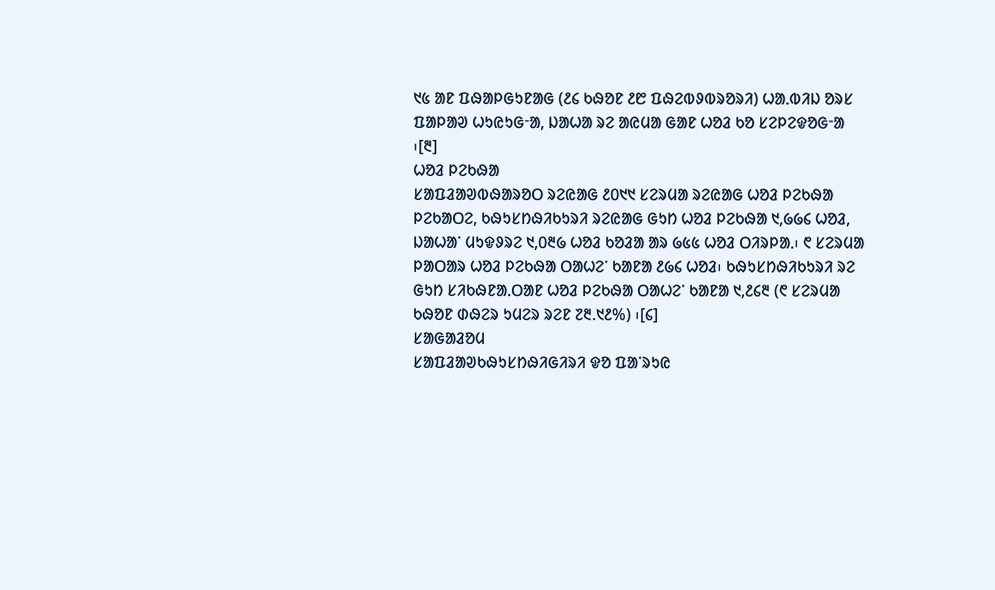᱑᱕ ᱟᱱ ᱯᱷᱟᱞᱜᱩᱱᱟᱜ (᱒᱔ ᱠᱷᱚᱱ ᱒᱘ ᱯᱷᱮᱵᱽᱵᱨᱚᱨᱤ) ᱦᱟᱹᱵᱤᱡ ᱚᱨᱥ ᱯᱟᱞᱟᱣ ᱦᱩᱭᱩᱜᱼᱟ, ᱡᱟᱦᱟ ᱨᱮ ᱟᱭᱢᱟ ᱜᱟᱱ ᱦᱚᱲ ᱠᱚ ᱥᱮᱞᱮᱫᱚᱜᱼᱟ ᱾[᱓]
ᱦᱚᱲ ᱞᱮᱠᱷᱟ
ᱥᱟᱯᱲᱟᱣᱵᱷᱟᱨᱚᱛ ᱨᱮᱭᱟᱜ ᱒᱐᱑᱑ ᱥᱮᱨᱢᱟ ᱨᱮᱭᱟᱜ ᱦᱚᱲ ᱞᱮᱠᱷᱟ ᱞᱮᱠᱟᱛᱮ, ᱠᱷᱩᱥᱴᱷᱤᱠᱩᱨᱤ ᱨᱮᱭᱟᱜ ᱜᱩᱴ ᱦᱚᱲ ᱞᱮᱠᱷᱟ ᱑,᱙᱙᱔ ᱦᱚᱲ, ᱡᱟᱦᱟᱸ ᱢᱩᱫᱽᱨᱮ ᱑,᱐᱓᱙ ᱦᱚᱲ ᱠᱚᱲᱟ ᱟᱨ ᱙᱕᱕ ᱦᱚᱲ ᱛᱤᱨᱞᱟᱹ᱾ ᱖ ᱥᱮᱨᱢᱟ ᱞᱟᱛᱟᱨ ᱦᱚᱲ ᱞᱮᱠᱷᱟ ᱛᱟᱦᱮᱸ ᱠᱟᱱᱟ ᱒᱙᱔ ᱦᱚᱲ᱾ ᱠᱷᱩᱥᱴᱷᱤᱠᱩᱨᱤ ᱨᱮ ᱜᱩᱴ ᱥᱤᱠᱷᱱᱟᱹᱛᱟᱱ ᱦᱚᱲ ᱞᱮᱠᱷᱟ ᱛᱟᱦᱮᱸ ᱠᱟᱱᱟ ᱑,᱒᱔᱓ (᱖ ᱥᱮᱨᱢᱟ ᱠᱷᱚᱱ ᱰᱷᱮᱨ ᱩᱢᱮᱨ ᱨᱮᱱ ᱗᱓.᱑᱒%) ᱾[᱔]
ᱥᱟᱜᱟᱲᱚᱢ
ᱥᱟᱯᱲᱟᱣᱠᱷᱩᱥᱴᱷᱤᱜᱤᱨᱤ ᱫᱚ ᱯᱟᱸᱨᱩᱭ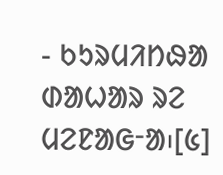- ᱠᱩᱨᱢᱤᱴᱷᱟ ᱰᱟᱦᱟᱨ ᱨᱮ ᱢᱮᱱᱟᱜᱼᱟ᱾[᱕]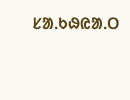ᱥᱟᱹᱠᱷᱭᱟᱹᱛ